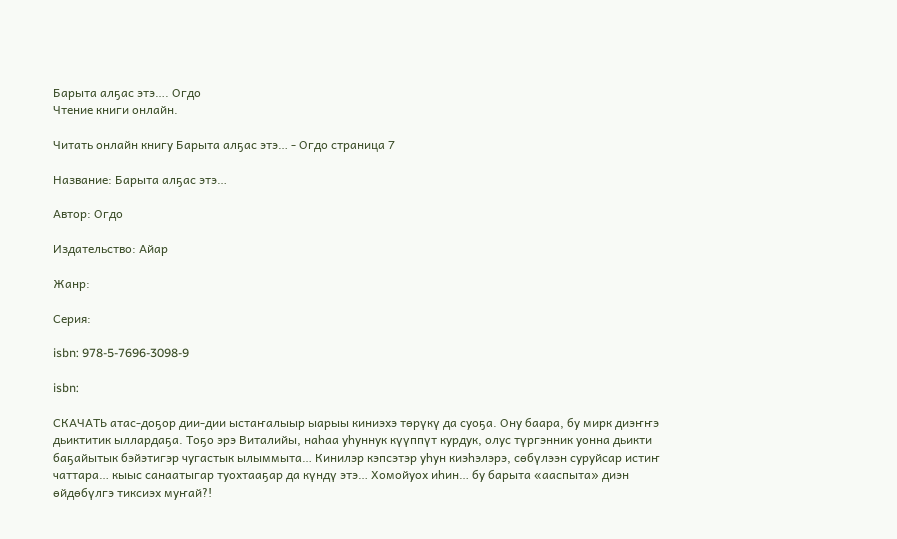Барыта алҕас этэ…. Огдо
Чтение книги онлайн.

Читать онлайн книгу Барыта алҕас этэ… - Огдо страница 7

Название: Барыта алҕас этэ…

Автор: Огдо

Издательство: Айар

Жанр:

Серия:

isbn: 978-5-7696-3098-9

isbn:

СКАЧАТЬ атас-доҕор дии-дии ыстаҥалыыр ыарыы киниэхэ төрүкү да суоҕа. Ону баара, бу мирк диэҥҥэ дьиктитик ыллардаҕа. Тоҕо эрэ Виталийы, наһаа уһуннук күүппүт курдук, олус түргэнник уонна дьикти баҕайытык бэйэтигэр чугастык ылыммыта… Кинилэр кэпсэтэр уһун киэһэлэрэ, сөбүлээн суруйсар истиҥ чаттара… кыыс санаатыгар туохтааҕар да күндү этэ… Хомойуох иһин… бу барыта «ааспыта» диэн өйдөбүлгэ тиксиэх муҥай?!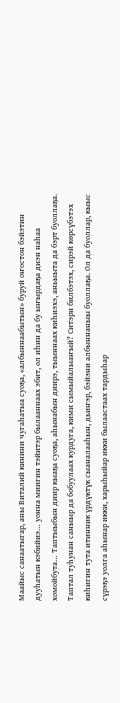Маайыс санаатыгар, аны Виталий кинини чугаһатыа суоҕа, «албыннаабытын» буруй оҥостон бэйэтин дууһатын кэбийиэ… уонна миигин тэйитэр былааннаах эбит, ол иһин да бу ыҥырдаҕа диэн наһаа хомойбута… Таптыыбын диир кыаҕа суоҕа, аһынабын диирэ, тыыннаах киһиэхэ, аньыыта да бэрт буоллаҕа. Таптал туһунан саныыр да бобуулаах курдуга, кими сымыйалыаҥый? Ситэри билбэтэх, сирэй көрсүбэтэх киһигин тута итинник үрдүктүк сыаналааһын, дьиҥэр, бэйэни албыннаныы буоллаҕа. Ол да буоллар, кыыс сүрэҕэ уолга аһынар икки, харыһыйар икки былаастаах тардыһар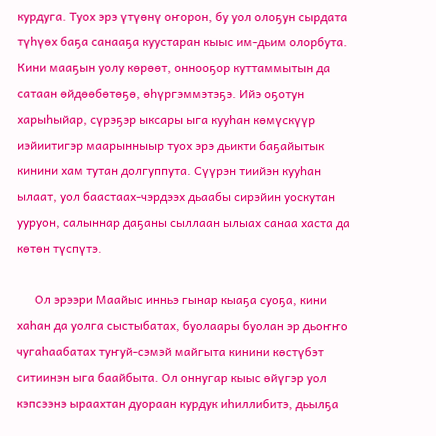курдуга. Туох эрэ үтүөнү оҥорон, бу уол олоҕун сырдата түһүөх баҕа санааҕа куустаран кыыс им-дьим олорбута. Кини мааҕын уолу көрөөт, оннооҕор куттаммытын да сатаан өйдөөбөтөҕө, өһүргэммэтэҕэ. Ийэ оҕотун харыһыйар, сүрэҕэр ыксары ыга кууһан көмүскүүр иэйиитигэр маарынныыр туох эрэ дьикти баҕайытык кинини хам тутан долгуппута. Сүүрэн тиийэн кууһан ылаат, уол баастаах-чэрдээх дьаабы сирэйин уоскутан ууруон, салыннар даҕаны сыллаан ылыах санаа хаста да көтөн түспүтэ.

      Ол эрээри Маайыс инньэ гынар кыаҕа суоҕа, кини хаһан да уолга сыстыбатах, буолаары буолан эр дьоҥҥо чугаһаабатах туҥуй-сэмэй майгыта кинини көстүбэт ситиинэн ыга баайбыта. Ол оннугар кыыс өйүгэр уол кэпсээнэ ыраахтан дуораан курдук иһиллибитэ, дьылҕа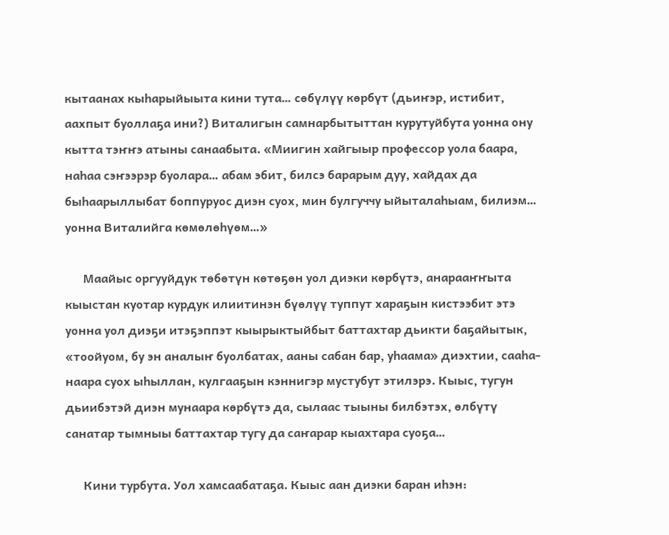кытаанах кыһарыйыыта кини тута… сөбүлүү көрбүт (дьиҥэр, истибит, аахпыт буоллаҕа ини?) Виталигын самнарбытыттан курутуйбута уонна ону кытта тэҥҥэ атыны санаабыта. «Миигин хайгыыр профессор уола баара, наһаа сэҥээрэр буолара… абам эбит, билсэ барарым дуу, хайдах да быһаарыллыбат боппуруос диэн суох, мин булгуччу ыйыталаһыам, билиэм… уонна Виталийга көмөлөһүөм…»

      Маайыс оргууйдук төбөтүн көтөҕөн уол диэки көрбүтэ, анарааҥҥыта кыыстан куотар курдук илиитинэн бүөлүү туппут хараҕын кистээбит этэ уонна уол диэҕи итэҕэппэт кыырыктыйбыт баттахтар дьикти баҕайытык, «тоойуом, бу эн аналыҥ буолбатах, ааны сабан бар, уһаама» диэхтии, сааһа-наара суох ыһыллан, кулгааҕын кэннигэр мустубут этилэрэ. Кыыс, тугун дьиибэтэй диэн мунаара көрбүтэ да, сылаас тыыны билбэтэх, өлбүтү санатар тымныы баттахтар тугу да саҥарар кыахтара суоҕа…

      Кини турбута. Уол хамсаабатаҕа. Кыыс аан диэки баран иһэн: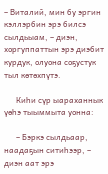– Виталий, мин бу эргин кэллэрбин эрэ билсэ сылдьыам, – диэн, хоргуппаттын эрэ диэбит курдук, олуона соҕустук тыл көтөхпүтэ.

      Киһи сүр ыараханнык үөһэ тыыммыта уонна:

      – Бэркэ сылдьаар, наадаҕын ситиһээр, – диэн аат эрэ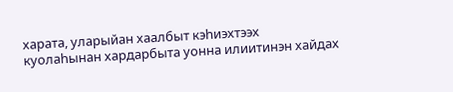харата, уларыйан хаалбыт кэһиэхтээх куолаһынан хардарбыта уонна илиитинэн хайдах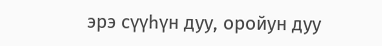эрэ сүүһүн дуу, оройун дуу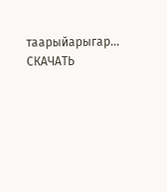таарыйарыгар… СКАЧАТЬ